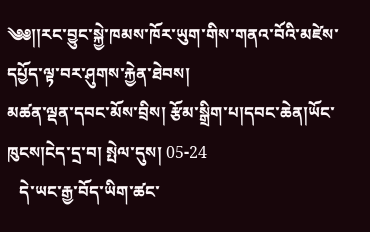༄༅།།རང་བྱུང་སྐྱེ་ཁམས་ཁོར་ཡུག་གིས་གནའ་བོའི་མཛེས་དཔྱོད་ལྟ་བར་ཤུགས་རྐྱེན་ཐེབས།
མཚན་ལྡན་དབང་མོས་བྲིས། རྩོམ་སྒྲིག་པ།དབང་ཆེན།ཡོང་ཁུངས།ངེད་དྲ་བ། སྤེལ་དུས། 05-24
   དེ་ཡང་རྒྱ་བོད་ཡིག་ཚང་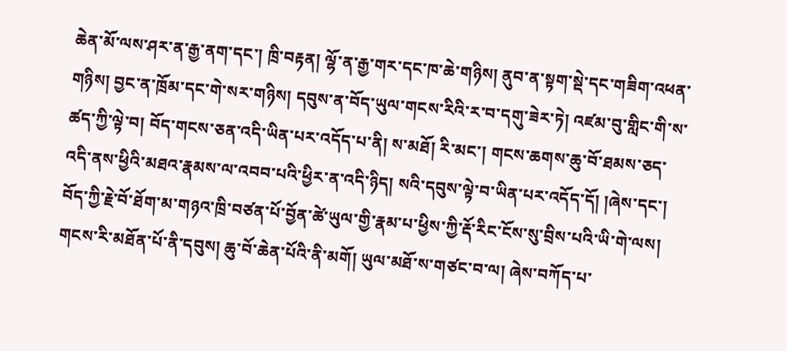ཆེན་མོ་ལས་ཤར་ན་རྒྱ་ནག་དང་། ཁྲི་བརྟན། ལྷོ་ན་རྒྱ་གར་དང་ཁ་ཆེ་གཉིས། ནུབ་ན་སྟག་སྡེ་དང་གཟིག་འཕན་གཉིས། བྱང་ན་ཁྲོམ་དང་གེ་སར་གཉིས། དབུས་ན་བོད་ཡུལ་གངས་རིའི་ར་བ་དགུ་ཟེར་ཏེ། འཛམ་བུ་གླིང་གི་ས་ཚད་ཀྱི་ལྟེ་བ། བོད་གངས་ཅན་འདི་ཡིན་པར་འདོད་པ་ནི། ས་མཐོ། རི་མང་། གངས་ཆགས་ཆུ་བོ་ཐམས་ཅད་འདི་ནས་ཕྱིའི་མཐའ་རྣམས་ལ་འབབ་པའི་ཕྱིར་ན་འདི་ཉིད། སའི་དབུས་ལྟེ་བ་ཡིན་པར་འདོད་དོ། །ཞེས་དང་། བོད་ཀྱི་རྗེ་བོ་ཐོག་མ་གཉའ་ཁྲི་བཙན་པོ་བྱོན་ཚེ་ཡུལ་གྱི་རྣམ་པ་ཕྱིས་ཀྱི་རྡོ་རིང་ངོས་སུ་བྲིས་པའི་ཡི་གེ་ལས། གངས་རི་མཐོན་པོ་ནི་དབུས། ཆུ་བོ་ཆེན་པོའི་ནི་མགོ། ཡུལ་མཐོ་ས་གཙང་བ་ལ། ཞེས་བཀོད་པ་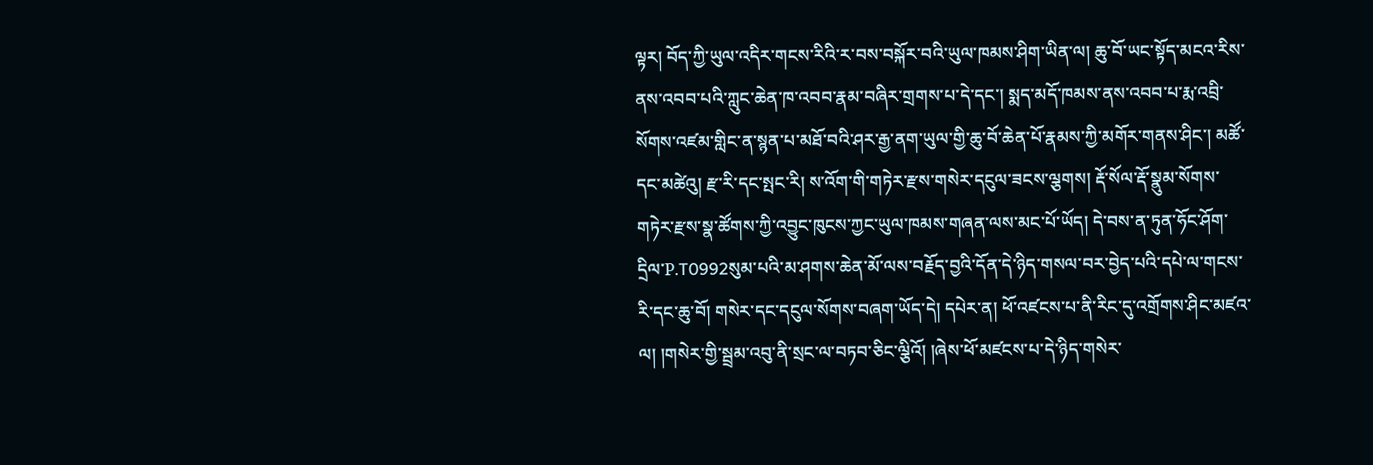ལྟར། བོད་ཀྱི་ཡུལ་འདིར་གངས་རིའི་ར་བས་བསྐོར་བའི་ཡུལ་ཁམས་ཤིག་ཡིན་ལ། ཆུ་བོ་ཡང་སྟོད་མངའ་རིས་ནས་འབབ་པའི་ཀླུང་ཆེན་ཁ་འབབ་རྣམ་བཞིར་གྲགས་པ་དེ་དང་། སྨད་མདོ་ཁམས་ནས་འབབ་པ་རྨ་འབྲི་སོགས་འཛམ་གླིང་ན་སྙན་པ་མཐོ་བའི་ཤར་རྒྱ་ནག་ཡུལ་གྱི་ཆུ་བོ་ཆེན་པོ་རྣམས་ཀྱི་མགོར་གནས་ཤིང་། མཚོ་དང་མཚེའུ། རྫ་རི་དང་སྤང་རི། ས་འོག་གི་གཏེར་རྫས་གསེར་དངུལ་ཟངས་ལྕགས། རྡོ་སོལ་རྡོ་སྣུམ་སོགས་གཏེར་རྫས་སྣ་ཚོགས་ཀྱི་འབྱུང་ཁུངས་ཀྱང་ཡུལ་ཁམས་གཞན་ལས་མང་པོ་ཡོད། དེ་བས་ན་ཏུན་ཧོང་ཤོག་དྲིལ་P.T0992སུམ་པའི་མ་ཤགས་ཆེན་མོ་ལས་བརྗོད་བྱའི་དོན་དེ་ཉིད་གསལ་བར་བྱེད་པའི་དཔེ་ལ་གངས་རི་དང་ཆུ་བོ། གསེར་དང་དངུལ་སོགས་བཞག་ཡོད་དེ། དཔེར་ན། ཕོ་འཛངས་པ་ནི་རིང་དུ་འགྲོགས་ཤིང་མཛའ་ལ། །གསེར་གྱི་སྦྲམ་འབུ་ནི་སྲང་ལ་བཏབ་ཅིང་ལྕིའོ། །ཞེས་ཕོ་མཛངས་པ་དེ་ཉིད་གསེར་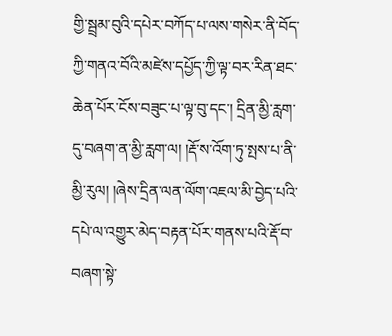གྱི་སྦྲམ་བུའི་དཔེར་བཀོད་པ་ལས་གསེར་ནི་བོད་ཀྱི་གནའ་བོའི་མཛེས་དཔྱོད་ཀྱི་ལྟ་བར་རིན་ཐང་ཆེན་པོར་ངོས་བཟུང་པ་ལྟ་བུ་དང་། དྲིན་མྱི་རླག་དུ་བཞག་ན་མྱི་རླག་ལ། །རྡོ་ས་འོག་ཏུ་སྤས་པ་ནི་མྱི་རུལ། །ཞེས་དྲིན་ལན་ལོག་འཇལ་མི་བྱེད་པའི་དཔེ་ལ་འགྱུར་མེད་བརྟན་པོར་གནས་པའི་རྡོ་བ་བཞག་སྟེ་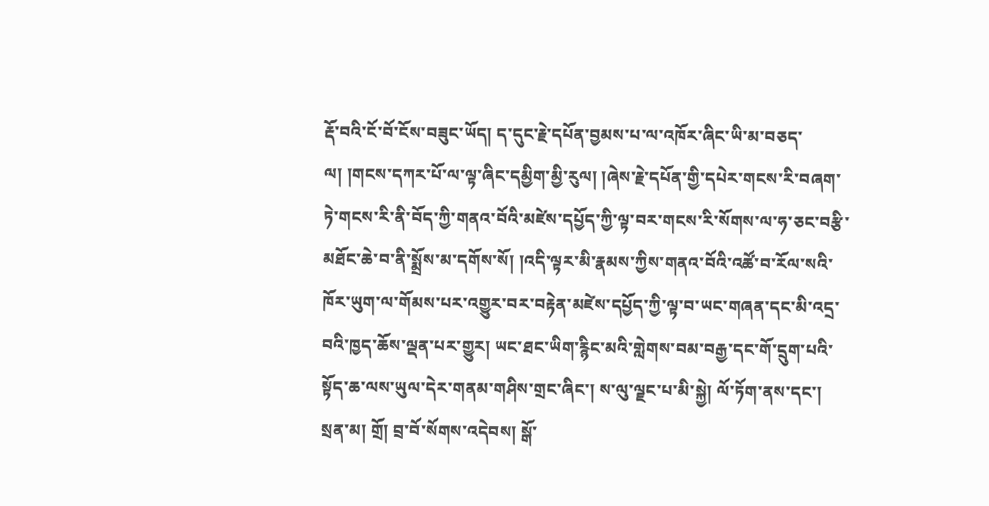རྡོ་བའི་ངོ་བོ་ངོས་བཟུང་ཡོད། ད་དུང་རྗེ་དཔོན་བྱམས་པ་ལ་འཁོར་ཞིང་ཡི་མ་བཅད་ལ། །གངས་དཀར་པོ་ལ་ལྟ་ཞིང་དམྱིག་མྱི་རུལ། །ཞེས་རྗེ་དཔོན་གྱི་དཔེར་གངས་རི་བཞག་ཏེ་གངས་རི་ནི་བོད་ཀྱི་གནའ་བོའི་མཛེས་དཔྱོད་ཀྱི་ལྟ་བར་གངས་རི་སོགས་ལ་ཧ་ཅང་བརྩི་མཐོང་ཆེ་བ་ནི་སྨྲོས་མ་དགོས་སོ། །འདི་ལྟར་མི་རྣམས་ཀྱིས་གནའ་བོའི་འཚོ་བ་རོལ་སའི་ཁོར་ཡུག་ལ་གོམས་པར་འགྱུར་བར་བརྟེན་མཛེས་དཔྱོད་ཀྱི་ལྟ་བ་ཡང་གཞན་དང་མི་འདྲ་བའི་ཁྱད་ཆོས་ལྡན་པར་གྱུར། ཡང་ཐང་ཡིག་རྙིང་མའི་གླེགས་བམ་བརྒྱ་དང་གོ་དྲུག་པའི་སྟོད་ཆ་ལས་ཡུལ་དེར་གནམ་གཤིས་གྲང་ཞིང་། ས་ལུ་ལྗང་པ་མི་སྐྱེ། ལོ་ཏོག་ནས་དང་། སྲན་མ། གྲོ། བྲ་བོ་སོགས་འདེབས། སྒོ་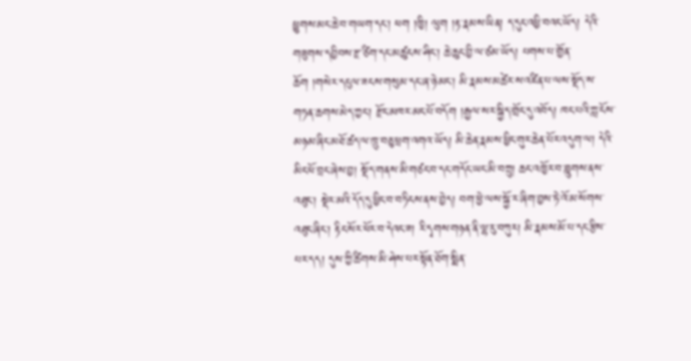ཕྱུགས་མང་ཆེ་བ་གཡག་དང་། ཕག །ཁྱི། ལུག །རྟ་རྣམས་ཡིན། ད་དུང་འཕྱི་བའང་ཡོད། དེའི་གཟུགས་དབྱིབས་རྫ་ཙིག་དང་མཚུངས་ཤིང་། ཆེ་ཆུང་བྱི་ལ་ཙམ་ཡོད། པགས་པ་གྱོན་ཆོག །གསེར་དངུལ་ཟངས་གསུམ་དང་ཞ་ཉེ་མང་། མི་རྣམས་མཚེར་ས་འཛིན་པ་ལས་སྡོད་ས་གཏན་ཆགས་མེད་ཀྱང་། རྫོང་མཁར་མང་པོ་བདོག །རྒྱལ་སར་སྐྱིད་གྲོང་དུ་འབོད། ཁང་པའི་ཀླ་ངོས་མཉམ་ཞིང་མཐོ་ཚད་ལ་ཁྲུ་བཅུ་ཕྲག་འགའ་ཡོད། མི་ཆེན་རྣམས་ཕྱིང་གུར་ཆེན་པོར་འདུག་ལ། དེའི་མིང་ཕོ་བྲང་ཞེས་བྱ། སྡོད་གནས་མི་གཙང་བ་དང་གདོང་ཡང་མི་བཀྲུ། ཆང་འཁྱོར་བ་བླུགས་ནས་འཐུང་། སྡེར་མའི་དོད་དུ་ཕྱིང་བ་བཏིངས་ནས་བྱེད། བག་ཕྱེ་ལས་སྐྱོ་ར་ཞིག་བྱས་ཏེ་འོ་མ་སོགས་འཐུང་ཞིང་། རྟིང་སོར་ཕོར་བ་དེའང་ཟ། རི་དྭགས་གཉན་ནི་ལྷ་རུ་བཀུར། མི་རྣམས་མོ་པ་དང་རྩིས་པར་དད། དུས་ཀྱི་ཚིགས་མི་ཤེས་པར་སྟོན་ཐོག་སྨིན་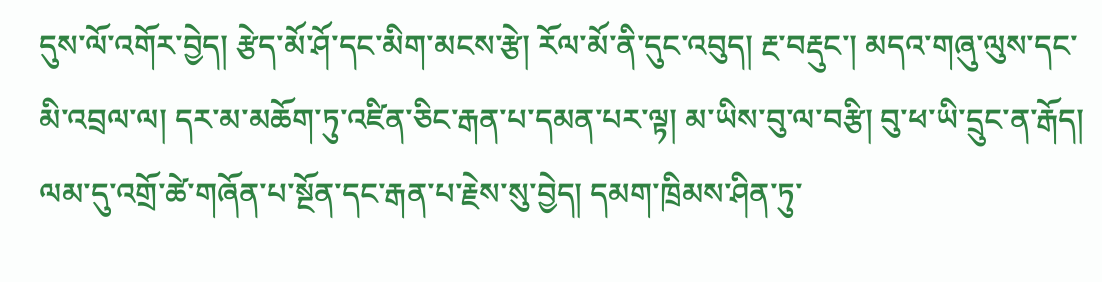དུས་ལོ་འགོར་བྱེད། རྩེད་མོ་ཤོ་དང་མིག་མངས་རྩེ། རོལ་མོ་ནི་དུང་འབུད། རྔ་བརྡུང་། མདའ་གཞུ་ལུས་དང་མི་འབྲལ་ལ། དར་མ་མཆོག་ཏུ་འཛིན་ཅིང་རྒན་པ་དམན་པར་ལྟ། མ་ཡིས་བུ་ལ་བརྩི། བུ་ཕ་ཡི་དྲུང་ན་རྒོད། ལམ་དུ་འགྲོ་ཚེ་གཞོན་པ་སྔོན་དང་རྒན་པ་རྗེས་སུ་བྱེད། དམག་ཁྲིམས་ཤིན་ཏུ་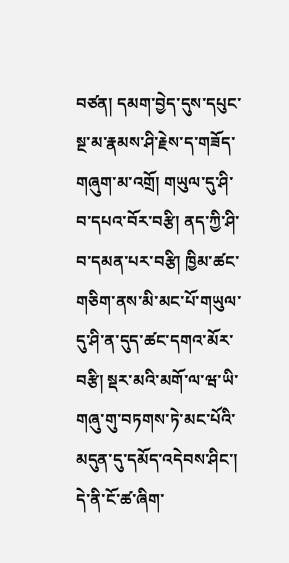བཙན། དམག་བྱེད་དུས་དཔུང་སྔ་མ་རྣམས་ཤི་རྗེས་ད་གཟོད་གཞུག་མ་འགྲོ། གཡུལ་དུ་ཤི་བ་དཔའ་བོར་བརྩི། ནད་ཀྱི་ཤི་བ་དམན་པར་བརྩི། ཁྱིམ་ཚང་གཅིག་ནས་མི་མང་པོ་གཡུལ་དུ་ཤི་ན་དུད་ཚང་དགའ་མོར་བརྩི། སྡར་མའི་མགོ་ལ་ཝ་ཡི་གཞུ་གུ་བཏགས་ཏེ་མང་པོའི་མདུན་དུ་དམོད་འདེབས་ཤིང་། དེ་ནི་ངོ་ཚ་ཞིག་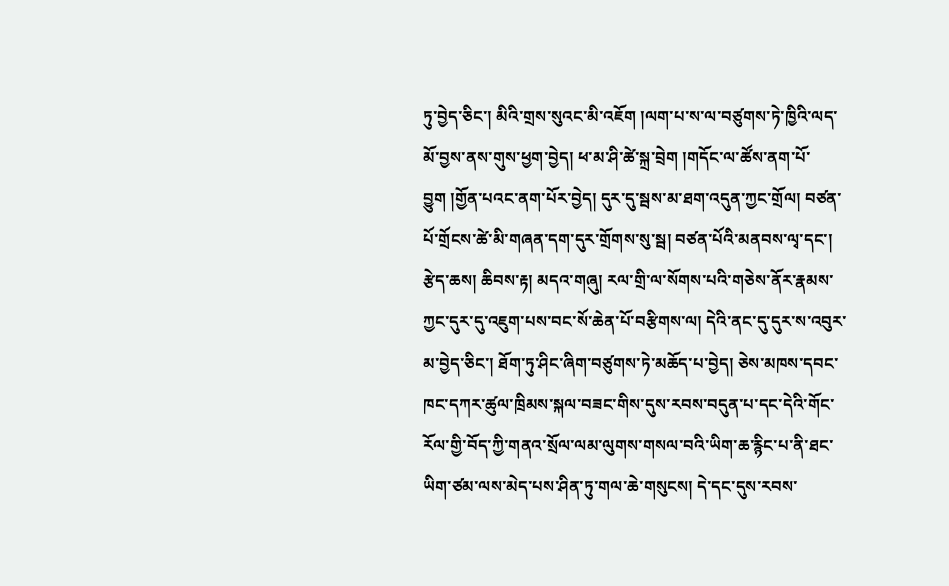ཏུ་བྱེད་ཅིང་། མིའི་གྲས་སུའང་མི་འཇོག །ལག་པ་ས་ལ་བཙུགས་ཏེ་ཁྱིའི་ལད་མོ་བྱས་ནས་གུས་ཕྱག་བྱེད། ཕ་མ་ཤི་ཚེ་སྐྲ་བྲེག །གདོང་ལ་ཚོས་ནག་པོ་བྱུག །གྱོན་པའང་ནག་པོར་བྱེད། དུར་དུ་སྦས་མ་ཐག་འདུན་ཀྱང་གྲོལ། བཙན་པོ་གྲོངས་ཚེ་མི་གཞན་དག་དུར་གྲོགས་སུ་སྦ། བཙན་པོའི་མནབས་ལྭ་དང་། རྩེད་ཆས། ཆིབས་རྟ། མདའ་གཞུ། རལ་གྲི་ལ་སོགས་པའི་གཅེས་ནོར་རྣམས་ཀྱང་དུར་དུ་འཇུག་པས་བང་སོ་ཆེན་པོ་བརྩིགས་ལ། དེའི་ནང་དུ་དུར་ས་འབུར་མ་བྱེད་ཅིང་། ཐོག་ཏུ་ཤིང་ཞིག་བཙུགས་ཏེ་མཆོད་པ་བྱེད། ཅེས་མཁས་དབང་ཁང་དཀར་ཚུལ་ཁྲིམས་སྐལ་བཟང་གིས་དུས་རབས་བདུན་པ་དང་དེའི་གོང་རོལ་གྱི་བོད་ཀྱི་གནའ་སྲོལ་ལམ་ལུགས་གསལ་བའི་ཡིག་ཆ་རྙིང་པ་ནི་ཐང་ཡིག་ཙམ་ལས་མེད་པས་ཤིན་ཏུ་གལ་ཆེ་གསུངས། དེ་དང་དུས་རབས་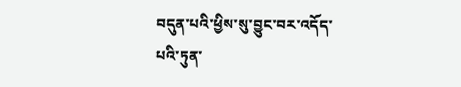བདུན་པའི་ཕྱིས་སུ་བྱུང་བར་འདོད་པའི་ཏུན་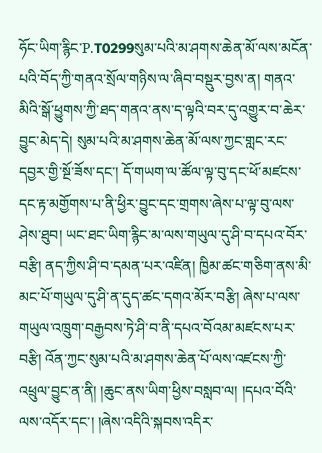ཧོང་ཡིག་རྙིང་P.T0299སུམ་པའི་མ་ཤགས་ཆེན་མོ་ལས་མངོན་པའི་བོད་ཀྱི་གནའ་སྲོལ་གཉིས་ལ་ཞིབ་བསྡུར་བྱས་ན། གནའ་མིའི་སྒོ་ཕྱུགས་ཀྱི་ཐད་གནའ་ནས་ད་ལྟའི་བར་དུ་འགྱུར་བ་ཆེར་བྱུང་མེད་དེ། སུམ་པའི་མ་ཤགས་ཆེན་མོ་ལས་ཀྱང་གླང་རང་དབྱར་གྱི་སྔོ་ཟོས་དང་། དོ་གཡག་ལ་ཚོལ་ལྟ་བུ་དང་ཕོ་མཛངས་དང་རྟ་མགྱོགས་པ་ནི་ཕྱིར་བྱུང་དང་གྲགས་ཞེས་པ་ལྟ་བུ་ལས་ཤེས་ཐུབ། ཡང་ཐང་ཡིག་རྙིང་མ་ལས་གཡུལ་དུ་ཤི་བ་དཔའ་བོར་བརྩི། ནད་ཀྱིས་ཤི་བ་དམན་པར་འཛིན། ཁྱིམ་ཚང་གཅིག་ནས་མི་མང་པོ་གཡུལ་དུ་ཤི་ན་དུད་ཚང་དགའ་མོར་བརྩི། ཞེས་པ་ལས་གཡུལ་འཁྲུག་བརྒྱབས་ཏེ་ཤི་བ་ནི་དཔའ་བོའམ་མཛངས་པར་བརྩི། འོན་ཀྱང་སུམ་པའི་མ་ཤགས་ཆེན་པོ་ལས་འཛངས་ཀྱི་འཕྲུལ་བྱུང་ན་ནི། །ཆུང་ནས་ཡིག་ཕྱིས་བསླབ་ལ། །དཔའ་བོའི་ལས་འདོར་དང་། །ཞེས་འདིའི་སྐབས་འདིར་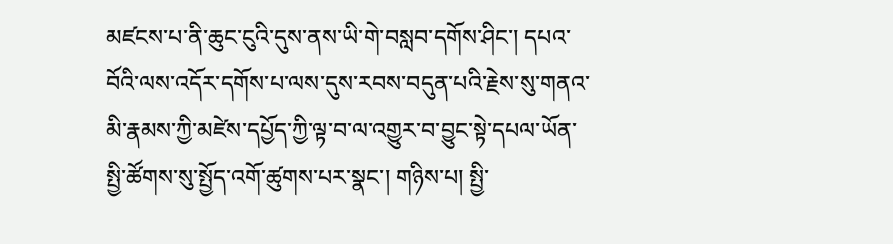མཛངས་པ་ནི་ཆུང་ངུའི་དུས་ནས་ཡི་གེ་བསླབ་དགོས་ཤིང་། དཔའ་བོའི་ལས་འདོར་དགོས་པ་ལས་དུས་རབས་བདུན་པའི་རྗེས་སུ་གནའ་མི་རྣམས་ཀྱི་མཛེས་དཔྱོད་ཀྱི་ལྟ་བ་ལ་འགྱུར་བ་བྱུང་སྟེ་དཔལ་ཡོན་སྤྱི་ཚོགས་སུ་སྤྱོད་འགོ་ཚུགས་པར་སྣང་། གཉིས་པ། སྤྱི་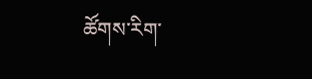ཚོགས་རིག་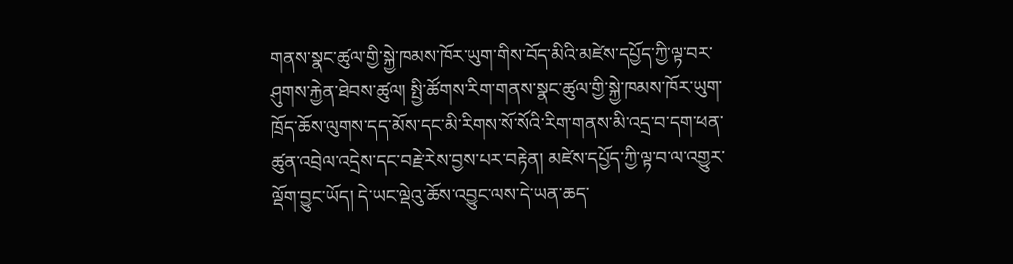གནས་སྣང་ཚུལ་གྱི་སྐྱེ་ཁམས་ཁོར་ཡུག་གིས་བོད་མིའི་མཛེས་དཔྱོད་ཀྱི་ལྟ་བར་ཤུགས་རྐྱེན་ཐེབས་ཚུལ། སྤྱི་ཚོགས་རིག་གནས་སྣང་ཚུལ་གྱི་སྐྱེ་ཁམས་ཁོར་ཡུག་ཁྲོད་ཆོས་ལུགས་དད་མོས་དང་མི་རིགས་སོ་སོའི་རིག་གནས་མི་འདྲ་བ་དག་ཕན་ཚུན་འབྲེལ་འདྲེས་དང་བརྗེ་རེས་བྱས་པར་བརྟེན། མཛེས་དཔྱོད་ཀྱི་ལྟ་བ་ལ་འགྱུར་ལྡོག་བྱུང་ཡོད། དེ་ཡང་ལྡེའུ་ཆོས་འབྱུང་ལས་དེ་ཡན་ཆད་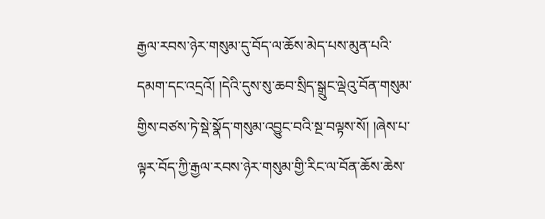རྒྱལ་རབས་ཉེར་གསུམ་དུ་བོད་ལ་ཆོས་མེད་པས་མུན་པའི་དམག་དང་འདྲའོ། །དེའི་དུས་སུ་ཆབ་སྲིད་སྒྲུང་ལྡེའུ་བོན་གསུམ་གྱིས་བཙས་ཏེ་སྡེ་སྣོད་གསུམ་འབྱུང་བའི་སྔ་བལྟས་སོ། །ཞེས་པ་ལྟར་བོད་ཀྱི་རྒྱལ་རབས་ཉེར་གསུམ་གྱི་རིང་ལ་བོན་ཆོས་ཆེས་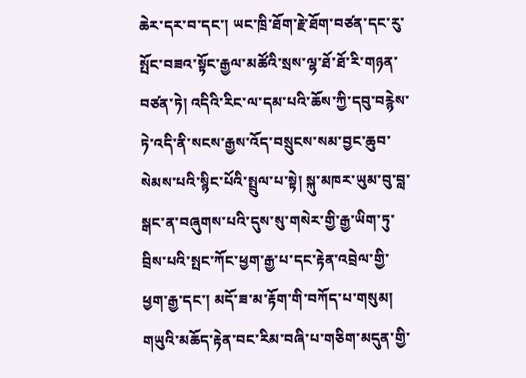ཆེར་དར་བ་དང་། ཡང་ཁྲི་ཐོག་རྗེ་ཐོག་བཙན་དང་རུ་སྤོང་བཟའ་སྟོང་རྒྱལ་མཚོའི་སྲས་ལྷ་ཐོ་ཐོ་རི་གཉན་བཙན་ཏེ། འདིའི་རིང་ལ་དམ་པའི་ཆོས་ཀྱི་དབུ་བརྙེས་ཏེ་འདི་ནི་སངས་རྒྱས་འོད་བསྲུངས་སམ་བྱང་ཆུབ་སེམས་པའི་སྙིང་པོའི་སྤྲུལ་པ་སྟེ། སྐུ་མཁར་ཡུམ་བུ་བླ་སྒང་ན་བཞུགས་པའི་དུས་སུ་གསེར་གྱི་རྒྱ་ཡིག་ཏུ་བྲིས་པའི་སྤང་ཀོང་ཕྱག་རྒྱ་པ་དང་རྟེན་འབྲེལ་གྱི་ཕྱག་རྒྱ་དང་། མདོ་ཟ་མ་རྟོག་གི་བཀོད་པ་གསུམ། གཡུའི་མཆོད་རྟེན་བང་རིམ་བཞི་པ་གཅིག་མདུན་གྱི་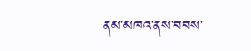ནམ་མཁའ་ནས་བབས་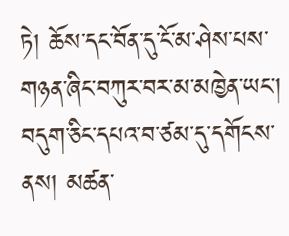ཏེ། ཆོས་དང་བོན་དུ་ངོ་མ་ཤེས་པས་གཉན་ཞིང་བཀུར་བར་མ་མཁྱེན་ཡང་། བདུག་ཅིང་དཔའ་བ་ཙམ་དུ་དགོངས་ནས། མཚན་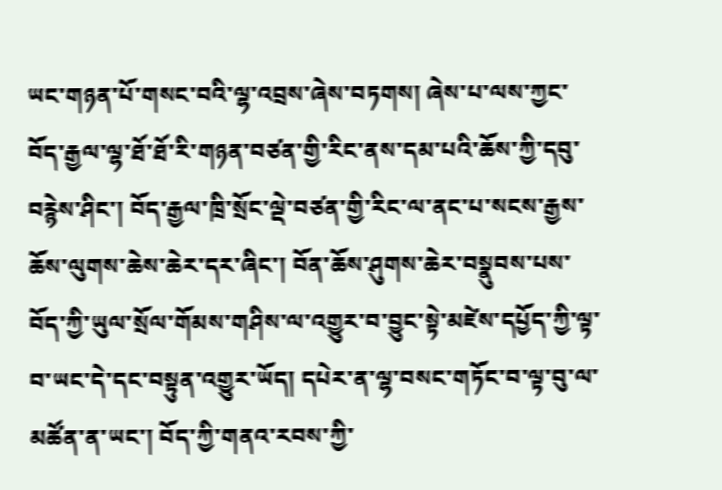ཡང་གཉན་པོ་གསང་བའི་ལྷ་འབྲས་ཞེས་བཏགས། ཞེས་པ་ལས་ཀྱང་བོད་རྒྱལ་ལྷ་ཐོ་ཐོ་རི་གཉན་བཙན་གྱི་རིང་ནས་དམ་པའི་ཆོས་ཀྱི་དབུ་བརྙེས་ཤིང་། བོད་རྒྱལ་ཁྲི་སྲོང་ལྡེ་བཙན་གྱི་རིང་ལ་ནང་པ་སངས་རྒྱས་ཆོས་ལུགས་ཆེས་ཆེར་དར་ཞིང་། བོན་ཆོས་ཤུགས་ཆེར་བསྣུབས་པས་བོད་ཀྱི་ཡུལ་སྲོལ་གོམས་གཤིས་ལ་འགྱུར་བ་བྱུང་སྟེ་མཛེས་དཔྱོད་ཀྱི་ལྟ་བ་ཡང་དེ་དང་བསྟུན་འགྱུར་ཡོད། དཔེར་ན་ལྷ་བསང་གཏོང་བ་ལྟ་བུ་ལ་མཚོན་ན་ཡང་། བོད་ཀྱི་གནའ་རབས་ཀྱི་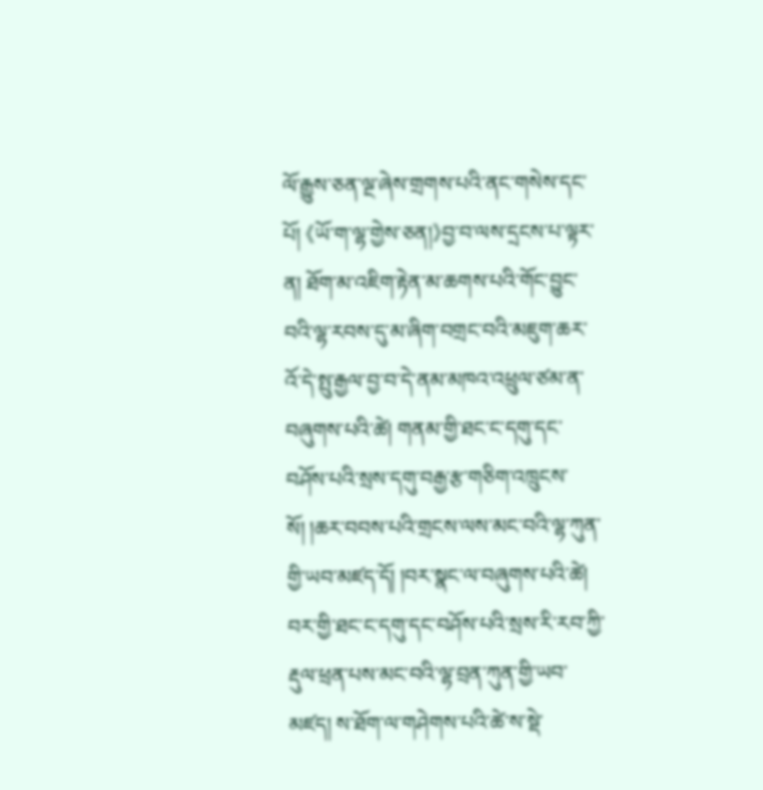ལོ་རྒྱུས་ཅན་ལྔ་ཞེས་གྲགས་པའི་ནང་གསེས་དང་པོ། 《ཡོ་ག་ལྷ་གྱེས་ཅན།》བྱ་བ་ལས་དྲངས་པ་ལྟར་ན། ཐོག་མ་འཇིག་རྟེན་མ་ཆགས་པའི་གོང་བྱུང་བའི་ལྷ་རབས་དུ་མ་ཞིག་བགྲང་བའི་མཇུག་ཆར་འོ་དེ་སྤུ་རྒྱལ་བྱ་བ་དེ་ནམ་མཁའ་འཕྲུལ་ཙམ་ན་བཞུགས་པའི་ཚེ། གནམ་གྱི་ཐང་ང་དགུ་དང་བཤོས་པའི་སྲས་དགུ་བརྒྱ་རྩ་གཅིག་འཁྲུངས་སོ། །ཆར་བབས་པའི་གྲངས་ལས་མང་བའི་ལྷ་ཀུན་གྱི་ཡབ་མཛད་དོ། །བར་སྣང་ལ་བཞུགས་པའི་ཚེ། བར་གྱི་ཐང་ང་དགུ་དང་བཤོས་པའི་སྲས་རི་རབ་ཀྱི་རྡུལ་ཕྲན་པས་མང་བའི་ལྷ་བྲན་ཀུན་གྱི་ཡབ་མཛད། ས་ཐོག་ལ་གཤེགས་པའི་ཚེ་ས་སྡེ་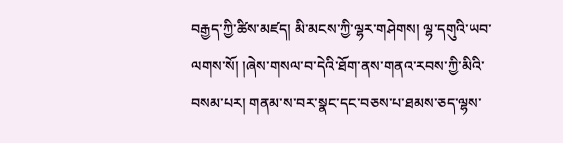བརྒྱད་ཀྱི་ཚིས་མཛད། མི་མངས་ཀྱི་ལྷར་གཤེགས། ལྷ་དགུའི་ཡབ་ལགས་སོ། །ཞེས་གསལ་བ་དེའི་ཐོག་ནས་གནའ་རབས་ཀྱི་མིའི་བསམ་པར། གནམ་ས་བར་སྣང་དང་བཅས་པ་ཐམས་ཅད་ལྷས་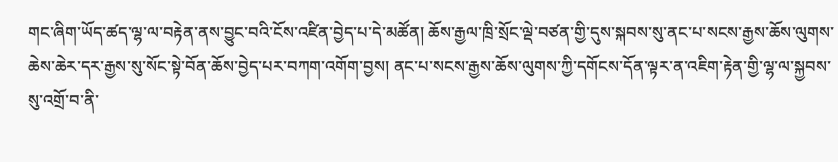གང་ཞིག་ཡོད་ཚད་ལྷ་ལ་བརྟེན་ནས་བྱུང་བའི་ངོས་འཛིན་བྱེད་པ་དེ་མཚོན། ཆོས་རྒྱལ་ཁྲི་སྲོང་ལྡེ་བཙན་གྱི་དུས་སྐབས་སུ་ནང་པ་སངས་རྒྱས་ཆོས་ལུགས་ཆེས་ཆེར་དར་རྒྱས་སུ་སོང་སྟེ་བོན་ཆོས་བྱེད་པར་བཀག་འགོག་བྱས། ནང་པ་སངས་རྒྱས་ཆོས་ལུགས་ཀྱི་དགོངས་དོན་ལྟར་ན་འཇིག་རྟེན་གྱི་ལྷ་ལ་སྐྱབས་སུ་འགྲོ་བ་ནི་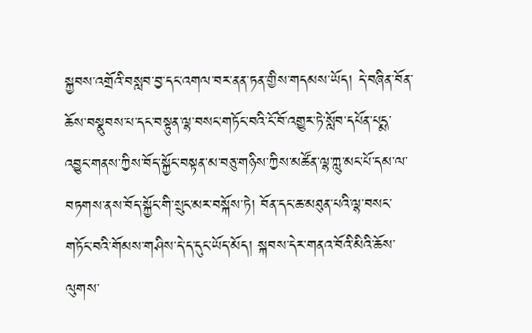སྐྱབས་འགྲོའི་བསླབ་བྱ་དང་འགལ་བར་ནན་ཏན་གྱིས་གདམས་ཡོད། དེ་བཞིན་བོན་ཆོས་བསྣུབས་པ་དང་བསྟུན་ལྷ་བསང་གཏོང་བའི་ངོ་བོ་འགྱུར་ཏེ་སློབ་དཔོན་པདྨ་འབྱུང་གནས་ཀྱིས་བོད་སྐྱོང་བསྟན་མ་བཅུ་གཉིས་ཀྱིས་མཚོན་ལྷ་ཀླུ་མང་པོ་དམ་ལ་བཏགས་ནས་བོད་སྐྱོང་གི་སྲུང་མར་བསྐོས་ཏེ། བོན་དང་ཆ་མཐུན་པའི་ལྷ་བསང་གཏོང་བའི་གོམས་གཤིས་དེ་ད་དུང་ཡོད་མོད། སྐབས་དེར་གནའ་བོའི་མིའི་ཆོས་ལུགས་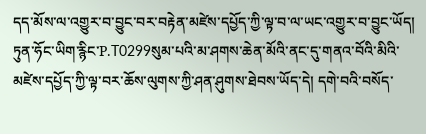དད་མོས་ལ་འགྱུར་བ་བྱུང་བར་བརྟེན་མཛེས་དཔྱོད་ཀྱི་ལྟ་བ་ལ་ཡང་འགྱུར་བ་བྱུང་ཡོད། ཏུན་ཧོང་ཡིག་རྙིང་P.T0299སུམ་པའི་མ་ཤགས་ཆེན་མོའི་ནང་དུ་གནའ་བོའི་མིའི་མཛེས་དཔྱོད་ཀྱི་ལྟ་བར་ཆོས་ལུགས་ཀྱི་ཤན་ཤུགས་ཐེབས་ཡོད་དེ། དགེ་བའི་བསོད་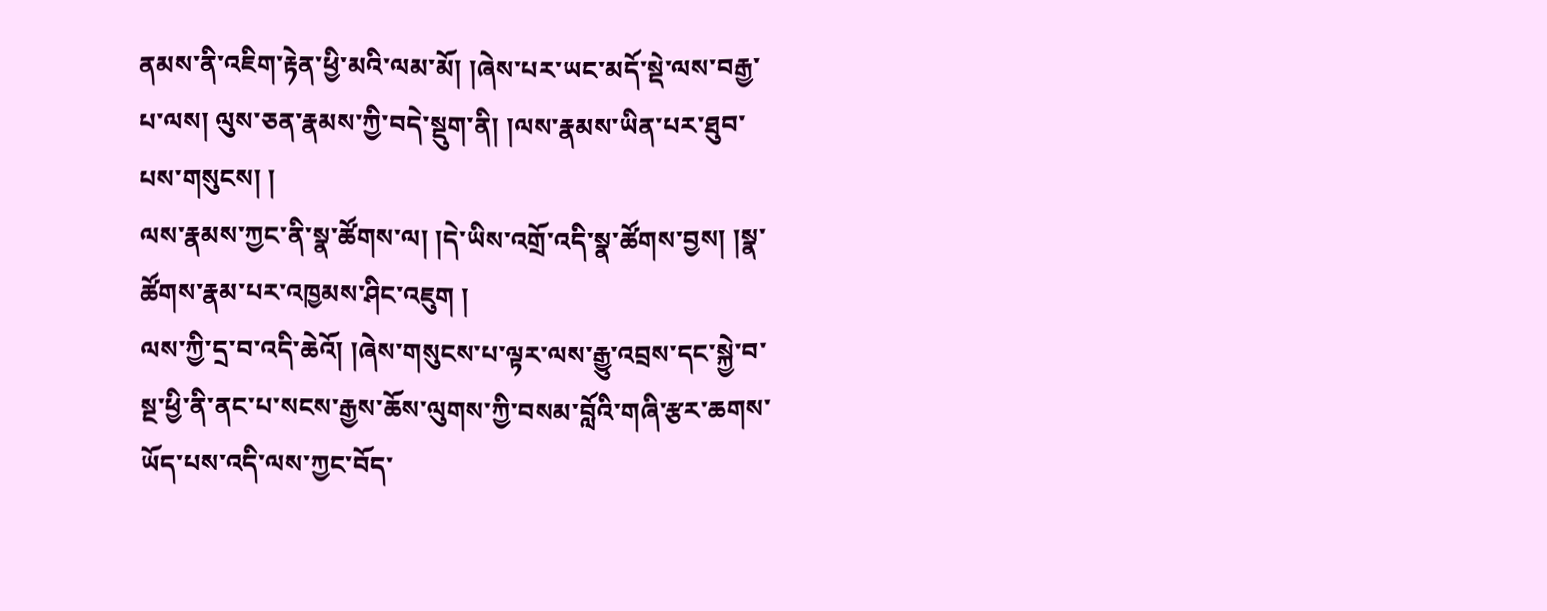ནམས་ནི་འཇིག་རྟེན་ཕྱི་མའི་ལམ་མོ། །ཞེས་པར་ཡང་མདོ་སྡེ་ལས་བརྒྱ་པ་ལས། ལུས་ཅན་རྣམས་ཀྱི་བདེ་སྡུག་ནི། །ལས་རྣམས་ཡིན་པར་ཐུབ་པས་གསུངས། །
ལས་རྣམས་ཀྱང་ནི་སྣ་ཚོགས་ལ། །དེ་ཡིས་འགྲོ་འདི་སྣ་ཚོགས་བྱས། །སྣ་ཚོགས་རྣམ་པར་འཁྱམས་ཤིང་འཇུག །
ལས་ཀྱི་དྲ་བ་འདི་ཆེའོ། །ཞེས་གསུངས་པ་ལྟར་ལས་རྒྱུ་འབྲས་དང་སྐྱེ་བ་སྔ་ཕྱི་ནི་ནང་པ་སངས་རྒྱས་ཆོས་ལུགས་ཀྱི་བསམ་བློའི་གཞི་རྩར་ཆགས་ཡོད་པས་འདི་ལས་ཀྱང་བོད་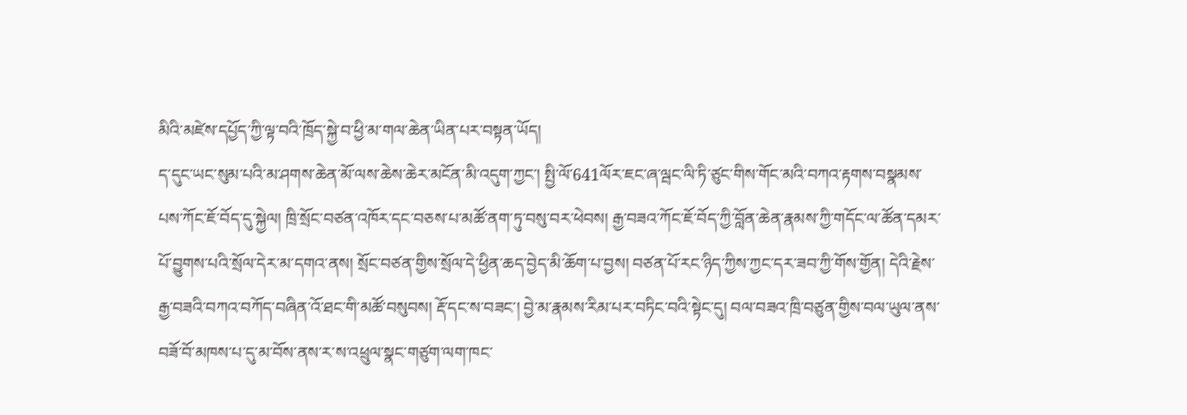མིའི་མཛེས་དཔྱོད་ཀྱི་ལྟ་བའི་ཁྲོད་སྐྱེ་བ་ཕྱི་མ་གལ་ཆེན་ཡིན་པར་བསྟན་ཡོད།
ད་དུང་ཡང་སུམ་པའི་མ་ཤགས་ཆེན་མོ་ལས་ཆེས་ཆེར་མངོན་མི་འདུག་ཀྱང་། སྤྱི་ལོ་641ལོར་ཇང་ཞ་ལྦང་ལི་ཏི་ཙུང་གིས་གོང་མའི་བཀའ་རྟགས་བསྣམས་པས་ཀོང་ཇོ་བོད་དུ་སྐྱེལ། ཁྲི་སྲོང་བཙན་འཁོར་དང་བཅས་པ་མཚོ་ནག་ཏུ་བསུ་བར་ཕེབས། རྒྱ་བཟའ་ཀོང་ཇོ་བོད་ཀྱི་བློན་ཆེན་རྣམས་ཀྱི་གདོང་ལ་ཚོན་དམར་པོ་བྱུགས་པའི་སྲོལ་དེར་མ་དགའ་ནས། སྲོང་བཙན་གྱིས་སྲོལ་དེ་ཕྱིན་ཆད་བྱེད་མི་ཆོག་པ་བྱས། བཙན་པོ་རང་ཉིད་ཀྱིས་ཀྱང་དར་ཟབ་ཀྱི་གོས་གྱོན། དེའི་རྗེས་རྒྱ་བཟའི་བཀའ་བཀོད་བཞིན་འོ་ཐང་གི་མཚོ་བསུབས། རྡོ་དང་ས་བཟང་། བྱེ་མ་རྣམས་རིམ་པར་བཏིང་བའི་སྟེང་དུ། བལ་བཟའ་ཁྲི་བཙུན་གྱིས་བལ་ཡུལ་ནས་བཟོ་བོ་མཁས་པ་དུ་མ་བོས་ནས་ར་ས་འཕྲུལ་སྣང་གཙུག་ལག་ཁང་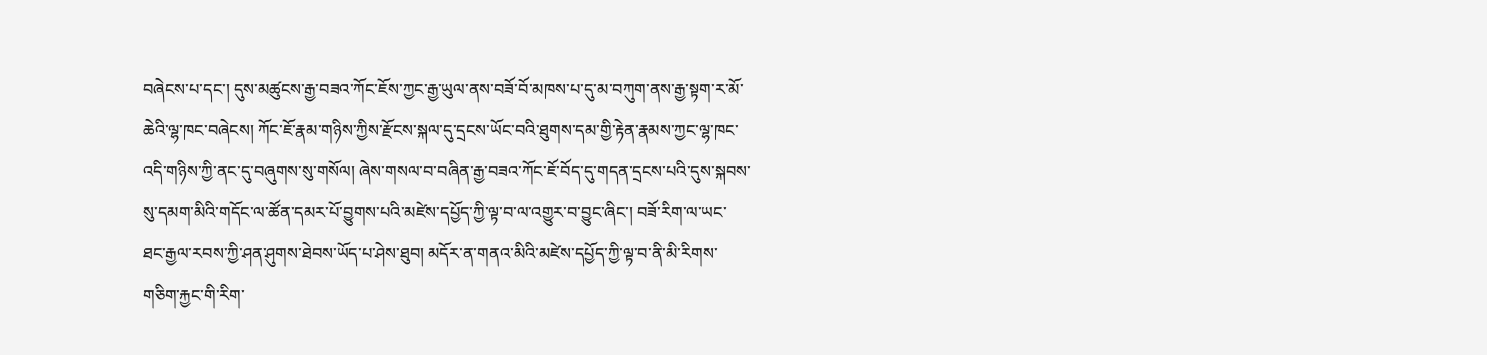བཞེངས་པ་དང་། དུས་མཚུངས་རྒྱ་བཟའ་ཀོང་ཇོས་ཀྱང་རྒྱ་ཡུལ་ནས་བཟོ་བོ་མཁས་པ་དུ་མ་བཀུག་ནས་རྒྱ་སྟག་ར་མོ་ཆེའི་ལྷ་ཁང་བཞེངས། ཀོང་ཇོ་རྣམ་གཉིས་ཀྱིས་རྫོངས་སྐལ་དུ་དྲངས་ཡོང་བའི་ཐུགས་དམ་གྱི་རྟེན་རྣམས་ཀྱང་ལྷ་ཁང་འདི་གཉིས་ཀྱི་ནང་དུ་བཞུགས་སུ་གསོལ། ཞེས་གསལ་བ་བཞིན་རྒྱ་བཟའ་ཀོང་ཇོ་བོད་དུ་གདན་དྲངས་པའི་དུས་སྐབས་སུ་དམག་མིའི་གདོང་ལ་ཚོན་དམར་པོ་བྱུགས་པའི་མཛེས་དཔྱོད་ཀྱི་ལྟ་བ་ལ་འགྱུར་བ་བྱུང་ཞིང་། བཟོ་རིག་ལ་ཡང་ཐང་རྒྱལ་རབས་ཀྱི་ཤན་ཤུགས་ཐེབས་ཡོད་པ་ཤེས་ཐུབ། མདོར་ན་གནའ་མིའི་མཛེས་དཔྱོད་ཀྱི་ལྟ་བ་ནི་མི་རིགས་གཅིག་རྐྱང་གི་རིག་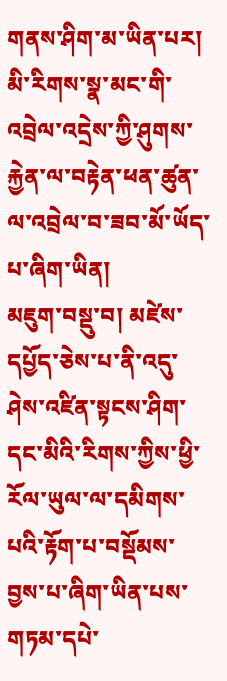གནས་ཤིག་མ་ཡིན་པར། མི་རིགས་སྣ་མང་གི་འབྲེལ་འདྲེས་ཀྱི་ཤུགས་རྐྱེན་ལ་བརྟེན་ཕན་ཚུན་ལ་འབྲེལ་བ་ཟབ་མོ་ཡོད་པ་ཞིག་ཡིན།
མཇུག་བསྡུ་བ། མཛེས་དཔྱོད་ཅེས་པ་ནི་འདུ་ཤེས་འཛིན་སྟངས་ཤིག་དང་མིའི་རིགས་ཀྱིས་ཕྱི་རོལ་ཡུལ་ལ་དམིགས་པའི་རྟོག་པ་བསྡོམས་བྱས་པ་ཞིག་ཡིན་པས་གཏམ་དཔེ་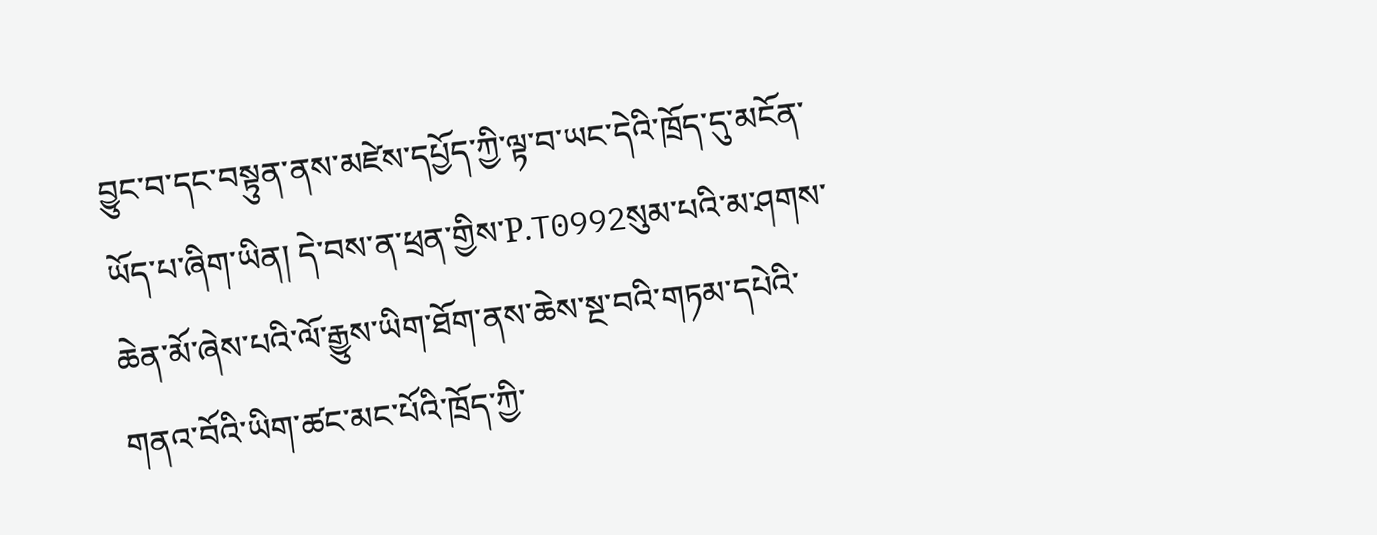བྱུང་བ་དང་བསྟུན་ནས་མཛེས་དཔྱོད་ཀྱི་ལྟ་བ་ཡང་དེའི་ཁྲོད་དུ་མངོན་ཡོད་པ་ཞིག་ཡིན། དེ་བས་ན་ཕྲན་གྱིས་P.T0992སུམ་པའི་མ་ཤགས་ཆེན་མོ་ཞེས་པའི་ལོ་རྒྱུས་ཡིག་ཐོག་ནས་ཆེས་སྔ་བའི་གཏམ་དཔེའི་གནའ་བོའི་ཡིག་ཚང་མང་པོའི་ཁྲོད་ཀྱི་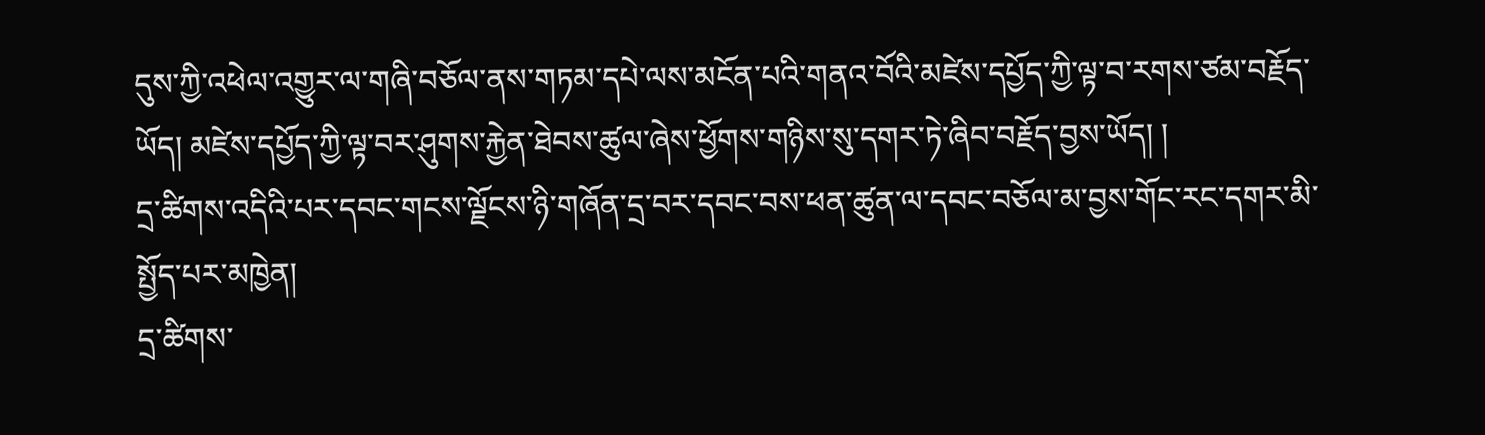དུས་ཀྱི་འཕེལ་འགྱུར་ལ་གཞི་བཅོལ་ནས་གཏམ་དཔེ་ལས་མངོན་པའི་གནའ་བོའི་མཛེས་དཔྱོད་ཀྱི་ལྟ་བ་རགས་ཙམ་བརྗོད་ཡོད། མཛེས་དཔྱོད་ཀྱི་ལྟ་བར་ཤུགས་རྐྱེན་ཐེབས་ཚུལ་ཞེས་ཕྱོགས་གཉིས་སུ་དགར་ཏེ་ཞིབ་བརྗོད་བྱས་ཡོད། །
དྲ་ཚིགས་འདིའི་པར་དབང་གངས་ལྗོངས་ཉི་གཞོན་དྲ་བར་དབང་བས་ཕན་ཚུན་ལ་དབང་བཅོལ་མ་བྱས་གོང་རང་དགར་མི་སྤྱོད་པར་མཁྱེན།
དྲ་ཚིགས་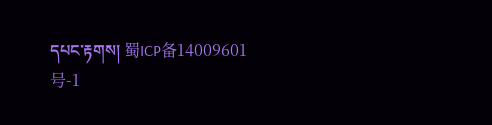དཔང་རྟགས། 蜀ICP备14009601号-1